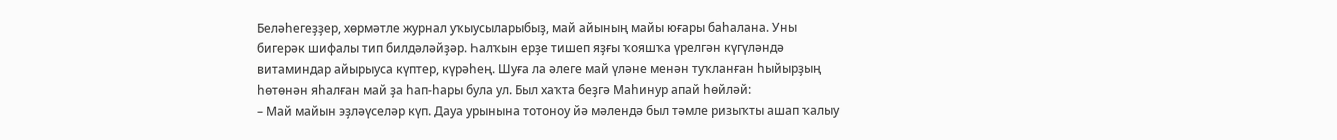Беләһегеҙҙер, хөрмәтле журнал уҡыусыларыбыҙ, май айының майы юғары баһалана. Уны бигерәк шифалы тип билдәләйҙәр. Һалҡын ерҙе тишеп яҙғы ҡояшҡа үрелгән күгүләндә витаминдар айырыуса күптер, күрәһең. Шуға ла әлеге май үләне менән туҡланған һыйырҙың һөтөнән яһалған май ҙа һап-һары була ул. Был хаҡта беҙгә Маһинур апай һөйләй:
– Май майын эҙләүселәр күп. Дауа урынына тотоноу йә мәлендә был тәмле ризыҡты ашап ҡалыу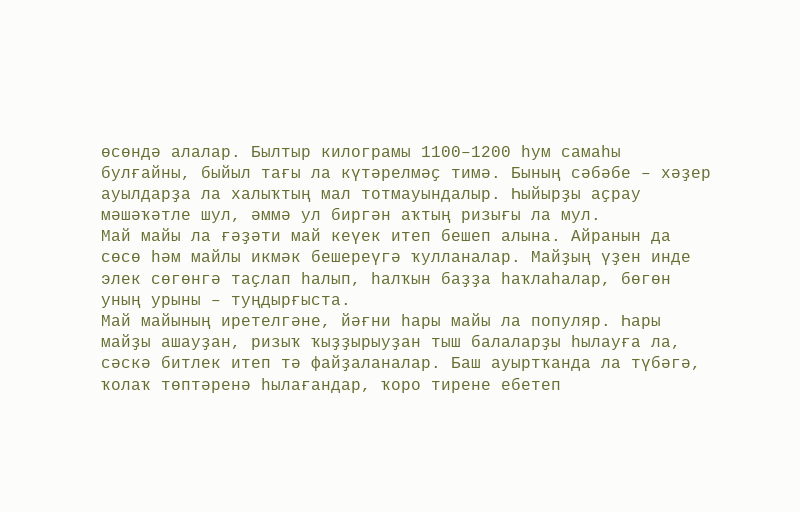өсөндә алалар. Былтыр килограмы 1100–1200 һум самаһы булғайны, быйыл тағы ла күтәрелмәҫ тимә. Бының сәбәбе – хәҙер ауылдарҙа ла халыҡтың мал тотмауындалыр. Һыйырҙы аҫрау мәшәҡәтле шул, әммә ул биргән аҡтың ризығы ла мул.
Май майы ла ғәҙәти май кеүек итеп бешеп алына. Айранын да сөсө һәм майлы икмәк бешереүгә ҡулланалар. Майҙың үҙен инде элек сөгөнгә таҫлап һалып, һалҡын баҙҙа һаҡлаһалар, бөгөн уның урыны – туңдырғыста.
Май майының иретелгәне, йәғни һары майы ла популяр. Һары майҙы ашауҙан, ризыҡ ҡыҙҙырыуҙан тыш балаларҙы һылауға ла, сәскә битлек итеп тә файҙаланалар. Баш ауыртҡанда ла түбәгә, ҡолаҡ төптәренә һылағандар, ҡоро тирене ебетеп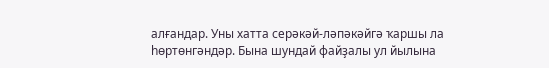алғандар. Уны хатта серәкәй-ләпәкәйгә ҡаршы ла һөртөнгәндәр. Бына шундай файҙалы ул йылына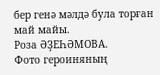бер генә мәлдә була торған май майы.
Роза ӘҘЕҺӘМОВА.
Фото героиняның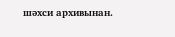шәхси архивынан.